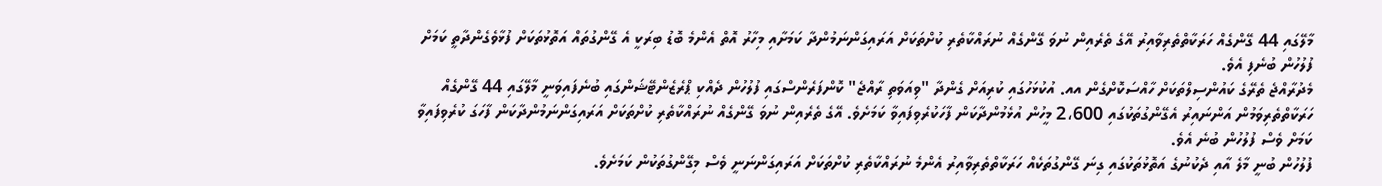މާލޭގައި 44 ގޭންގެއް ހަރަކާތްތެރިވާއިރު އޭގެ ތެރެއިން ނުވަ ގޭންގެއް ނުރައްކާތެރި ކުށްތަކަށް އަރައިގަންނަމުންދާ ކަމަށާއި މިހާރު އޮތް އެންމެ ބޮޑު ބިރަކީ އެ ގޭންގުތައް އަތޮޅުތަކަށް ފުޅާވެގެންދާތީ ކަމަށް ފުލުހުން ބުނެފި އެވެ.
މެދުރާއްޖެ ތެރޭގެ ކައުންސިލްތަކަށް ހާއްސަކޮށްގެން އއ. އުކުޅަހުގައި ކުރިއަށް ގެންދާ "ވިއަވަތި ރާއްޖެ" ކޮންފަރެންސްގައި ފުލުހުން ދެއްކި ޕްރެޒެންޓޭޝަންގައި ބުނެފައިވަނީ މާލޭގައި 44 ގޭންގެއް ހަރަކާތްތެރިވަމުން އަންނައިރު އެގޭންގުތަކުގައި 2،600 މީހުން އުޅެމުންދާކަން ފާހަކުރެވިފައިވާ ކަމަށެވެ. އޭގެ ތެރެއިން ނުވަ ގޭންގެއް ނުރައްކާތެރި ކުށްތަކަށް އަރައިގަންނަމުންދާކަން ފާހަގަ ކުރެވިފައިވާ ކަމަށް ވެސް ފުލުހުން ބުނެ އެވެ.
ފުލުހުން ބުނީ މާލެ އާއި ދެކުނުގެ އަތޮޅުތަކުގައި ގިނަ ގޭންގުތަކެއް ހަރަކާތްތެރިވާއިރު އެންމެ ނުރައްކާތެރި ކުށްތަކަށް އަރައިގަންނަނީ ވެސް މިގޭންގުތަކުން ކަމަށެވެ.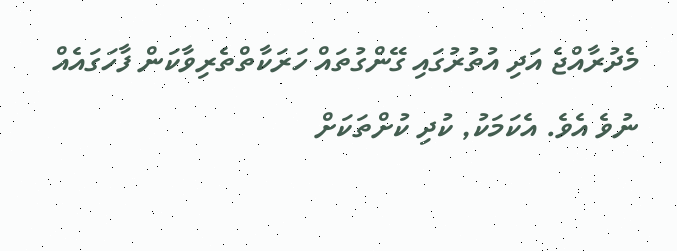މެދުރާއްޖެ އަދި އުތުރުގައި ގޭންގުތައް ހަރަކާތްތެރިވާކަން ފާހަގައެއް ނުވެ އެވެ. އެކަމަކު, ކުދި ކުށްތަކަށް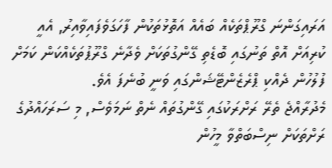އަރައިގަންނަ ގްރޫޕްތަކެއް ބައެއް އަތޮޅުތަކުން ފާހަގަވެފައިވާއިރު, އެއީ ކުރިއަށް އޮތް ތަނުގައި ބޮޑެތި ގޭންގުތަކަށް ވެދާނެ ގްރޫޕުތަކެއްކަން ކަމަށް ފުލުހުން ދެއްކި ޕްރެޒެންޓޭޝަންގައި ވަނީ ބުނެފަ އެވެ.
މެދުރާއްޖެ ތެރޭ ރަށްރަކުގައި ގޭންގުތައް ނެތް ނަމަވެސް, މި ސަރަހައްދުގެ ރަށްތަކަށް ނިސްބަތްވާ މީހުން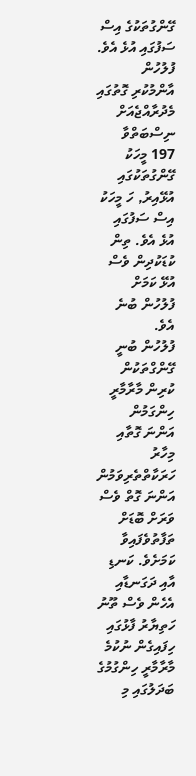ގޭންގުތަކުގެ އިސް ސަފުގައި އުޅެ އެވެ. ފުލުހުން އާންމުކުރި ގޮތުގައި މެދުރާއްޖެއަށް ނިސްބަތްވާ 197 މީހަކު ގޭންގުތަކުގައި އުޅޭއިރު, ހަ މީހަކު އިސް ސަފުގައި އުޅެ އެވެ. ތިން ކުޑަކުދިން ވެސް އުޅޭ ކަމަށް ފުލުހުން ބުނެ އެވެ.
ފުލުހުން ބުނީ ގޭންގްތަކުން ކުރިން މާރާމާރީ ހިންގަމުން އަންނަ ގޮތާއި މިހާރު ހަރަކާތްތެރިވަމުން އަންނަ ގޮތް ވެސް ވަރަށް ބޮޑަށް ތަފާތުވެފައިވާ ކަމަށެވެ. ކަނޑި އާއި ދަގަނޑާއި އެހެން ވެސް ތޫނު ހަތިޔާރު ފާޅުގައި ހިފައިގެން ނުކުމެ މާރާމާރީ ހިންގުމުގެ ބަދަލުގައި މި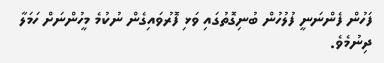ފަހުން ފެންނަނީ ފުލުހުން ބުނިގޮތުގައި ވަޅި ފޮރުވައިގެން ނުކުމެ މީހުންނަށް ހަމަލާ ދިނުމެވެ.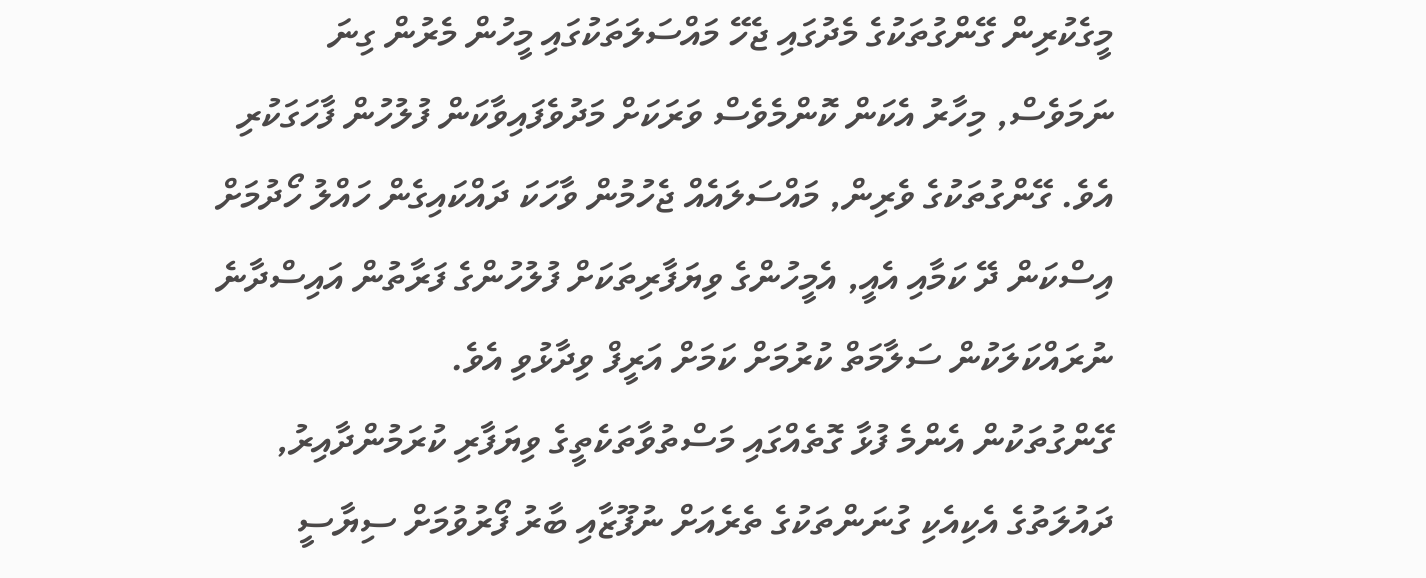މީގެކުރިން ގޭންގުތަކުގެ މެދުގައި ޖެހޭ މައްސަލަތަކުގައި މީހުން މެރުން ގިނަ ނަމަވެސް, މިހާރު އެކަން ކޮންމެވެސް ވަރަކަށް މަދުވެފައިވާކަން ފުލުހުން ފާހަގަކުރި އެވެ. ގޭންގުތަކުގެ ވެރިން, މައްސަލައެއް ޖެހުމުން ވާހަކަ ދައްކައިގެން ހައްލު ހޯދުމަށް އިސްކަން ދޭ ކަމާއި އެއީ, އެމީހުންގެ ވިޔަފާރިތަކަށް ފުލުހުންގެ ފަރާތުން އައިސްދާނެ ނުރައްކަލަކުން ސަލާމަތް ކުރުމަށް ކަމަށް އަރީފް ވިދާޅުވި އެވެ.
ގޭންގުތަކުން އެންމެ ފުޅާ ގޮތެއްގައި މަސްތުވާތަކެތީގެ ވިޔަފާރި ކުރަމުންދާއިރު, ދައުލަތުގެ އެކިއެކި ގުނަންތަކުގެ ތެރެއަށް ނުފޫޒާއި ބާރު ފޯރުވުމަށް ސިޔާސީ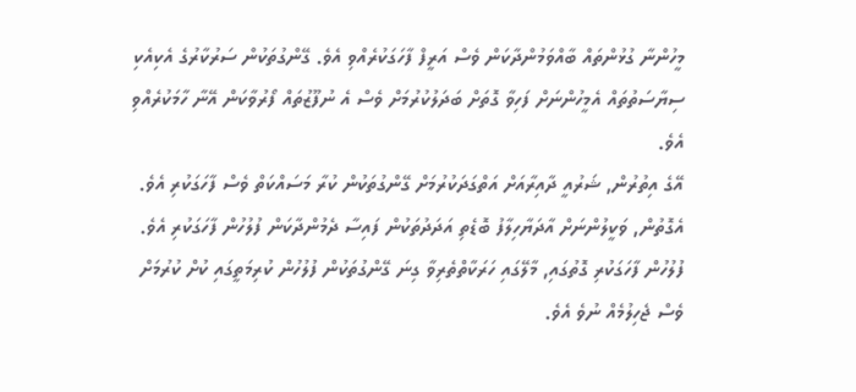މީހުންނާ ގުޅުންތައް ބާއްވަމުންދާކަން ވެސް އަރީފް ފާހަގަކުރެއްވި އެވެ. ގޭންގުތަކުން ސަރުކާރުގެ އެކިއެކި ސިޔާސަތުތައް އެމީހުންނަށް ފަހިވާ ގޮތަށް ބަދަލުކުރުމަށް ވެސް އެ ނުފޫޒުތައް ފޯރުވާކަން އޭނާ ހާމަކުރެއްވި އެވެ.
އޭގެ އިތުރުން, ޝަރުއީ ދާއިރާއަށް އަތްގަދަކުރުމަށް ގޭންގުތަކުން ކުރާ މަސައްކަތް ވެސް ފާހަގަކުރި އެވެ. އެގޮތުން, ވަކީލުންނަށް އާދަޔާހިލާފު ބޮޑެތި އަދަދުތަކުން ފައިސާ ދެމުންދާކަން ފުލުހުން ފާހަގަކުރި އެވެ.
ފުލުހުން ފާހަގަކުރި ގޮތުގައި, މާލޭގައި ހަރަކާތްތެރިވާ ގިނަ ގޭންގުތަކުން ފުލުހުން ކުރިމަތީގައި ކުށް ކުރުމަށް ވެސް ޖެހިލުމެއް ނުވެ އެވެ.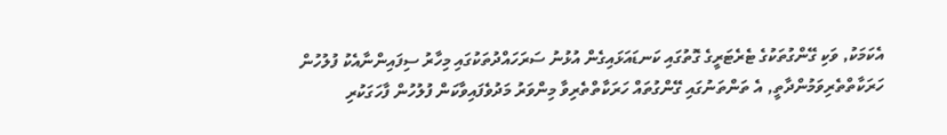އެކަމަކު, ވަކި ގޭންގުތަކުގެ ޓެރެޓަރީގެ ގޮތުގައި ކަނޑައަޅައިގެން އުޅުނު ސަރަހައްދުތަކުގައި މިހާރު ސިފައިންނާއެކު ފުލުހުން ހަރަކާތްތެރިވަމުންދާތީ, އެ ތަންތަނުގައި ގޭންގުތައް ހަރަކާތްތެރިވާ މިންވަރު މަދުވެފައިވާކަން ފުލުހުން ފާހަގަކުރި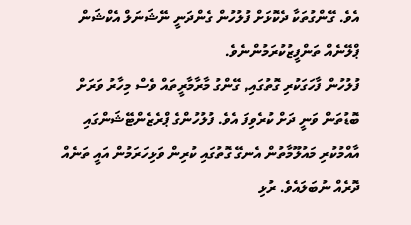އެވެ. ގޭންގުތަކާ ދެކޮޅަށް ފުލުހުން ގެންދަނީ ނޭޝަނަލް އެކްޝަން ޕްލޭނެއް ތަންފީޒުކުރަމުންނެވެ.
ފުލުހުން ފާހަގަކުރި ގޮތުގައި, ގޭންގު މާރާމާރީތައް ވެސް މިހާރު ވަރަށް ބޮޑުތަން ވަނީ ދަށް ކުރެވިފަ އެވެ. ފުލުހުންގެ ޕްރެޒެންޓޭޝަންގައި އާއްމުކުރި މައުލޫމާތުން އެނގޭ ގޮތުގައި ކުރިން ވަޅިހަރަމުން އައީ ތަނެއް ދޮރެއް ނުބަލައެވެ. ރުޅި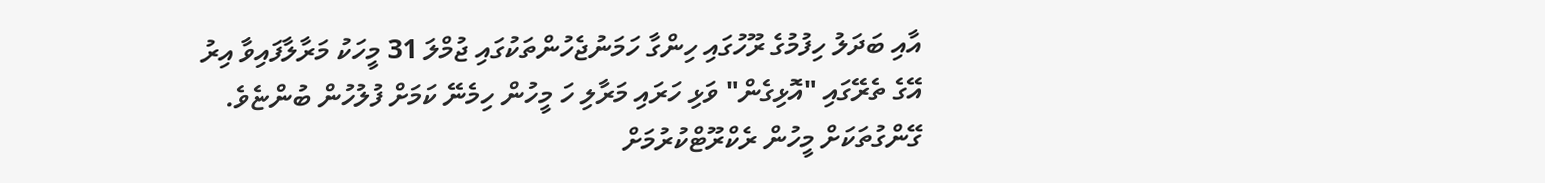އާއި ބަދަލު ހިފުމުގެ ރޫހުގައި ހިންގާ ހަމަނުޖެހުންތަކުގައި ޖުމްލަ 31 މީހަކު މަރާލާފައިވާ އިރު އޭގެ ތެރޭގައި "އޮޅިގެން" ވަޅި ހަރައި މަރާލި ހަ މީހުން ހިމެނޭ ކަމަށް ފުލުހުން ބުންޏެވެ.
ގޭންގުތަކަށް މީހުން ރެކްރޫޓްކުރުމަށް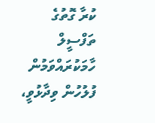ކުރާ ގޮތުގެ ތަފްސީލް ހާމަކުރައްވަމުން ފުލުހުން ވިދާޅުވީ،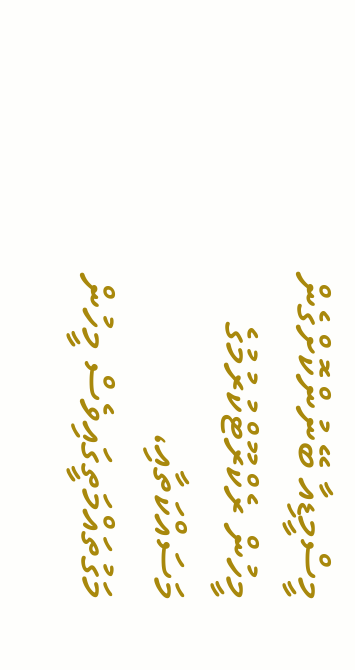މީސްމީޑިއާ ބޭނުންކޮށްގެން މީހުން ރެކްރޫޓްކުރުމުގެ މަސައްކަތާއި، މަގުތައްމަތީގައިވެސް މީހުން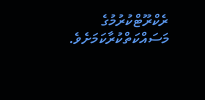ރެކްރޫޓްކުރުމުގެ މަސައްކަތްކުރާކަމަށެވެ.